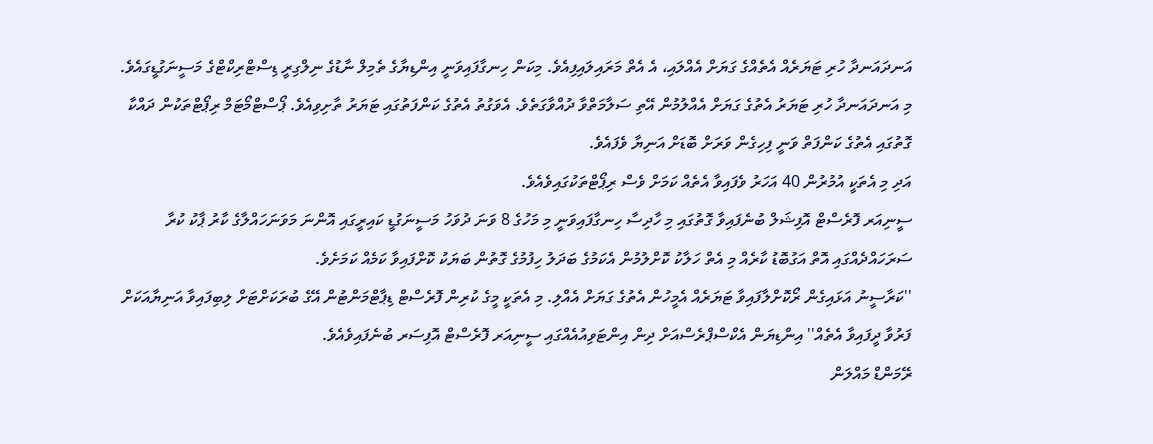އަނދައަނދާ ހުރި ޓަޔަރެއް އެތެއްގެ ގަޔަށް އެއްލައި، އެ އެތް މަރައިލައިފިއެވެ. މިކަން ހިނގާފައިވަނީ އިންޑިޔާގެ ތެމިލް ނާޑުގެ ނިލްގިރީ ޑިސްޓްރިކްޓްގެ މަސީނަގުޑީގައެވެ.
މި އަނދައަނދާ ހުރި ޓަޔަރު އެތުގެ ގަޔަށް އެއްލުމުން އޭތި ސަލާމަތްވާ ދުއްވާގަތެވެ. އެވަގުތު އެތުގެ ކަންފަތުގައި ޓަޔަރު ތާށިވިއެވެ. ޕޯސްޓްމޯޓަމް ރިޕޯޓްތަކުން ދައްކާ ގޮތުގައި އެތުގެ ކަންފަތް ވަނީ ފިހިގެން ވަރަށް ބޮޑަށް އަނިޔާ ވެފައެވެ.
އަދި މި އެތަކީ އުމުރުން 40 އަހަރު ވެފައިވާ އެތެއް ކަމަށް ވެސް ރިޕޯޓްތަކުގައިވެއެވެ.
ސީނިއަރ ފޮރެސްޓް އޮފިޝަލް ބުނެފައިވާ ގޮތުގައި މި ހާދިސާ ހިނގާފައިވަނީ މި މަހުގެ 8 ވަނަ ދުވަހު މަސީނަގުޑީ ކައިރީގައި އޮންނަ މަވަނަހައްލާގެ ކާރު ޕާކު ކުރާ ސަރަހައްދެއްގައި އޮތް އަގުބޮޑު ކާރެއް މި އެތް ހަލާކު ކޮށްލުމުން އެކަމުގެ ބަދަލު ހިފުމުގެ ގޮތުން ބަޔަކު ކޮށްފައިވާ ކަމެއް ކަމަށެވެ.
''ކަރާސީނު އަޅައިގެން ރޯކޮށްލާފައިވާ ޓަޔަރެއް އެމީހުން އެތުގެ ގަޔަށް އެއްލި. މި އެތަކީ މީގެ ކުރިން ފޮރެސްޓް ޑިޕާޓްމަންޓުން އޭގެ ބުރަކަށްޓަށް ލިބިފައިވާ އަނިޔާއަކަށް ފަރުވާ ދީފައިވާ އެތެއް'' އިންޑިޔަން އެކްސްޕްރެސްއަށް ދިން އިންޓަވިއުއެއްގައި ސީނިއަރ ފޮރެސްޓް އޮފިސަރ ބުނެފައިވެއެވެ.
ރޭމަންޑް މައްލަން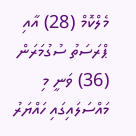މެލްކޮމް (28) އާއި ޕްރަސަތު ސުގުމަރަން (36) ވަނީ މި މައްސަލައިގައި ހައްޔަރު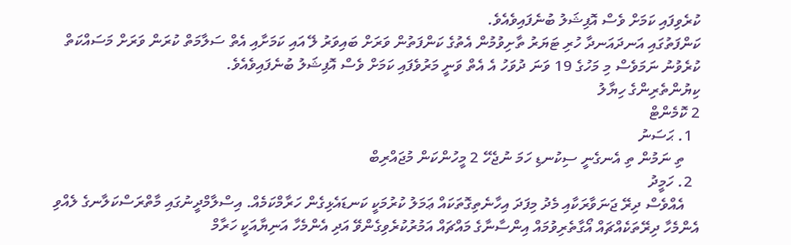ކުރެވިފައި ކަމަށް ވެސް އޮފިޝަލު ބުނެފައިވެއެވެ.
ކަންފަތުގައި އަނދައަނދާ ހުރި ޓަޔަރު ތާށިވުމުން އެތުގެ ކަންފަތުން ވަރަށް ބައިވަރު ލޭ އައި ކަމަށާއި އެތް ސަލާމަތް ކުރަން ވަރަށް މަސައްކަތް ކުރެވުނު ނަމަވެސް މި މަހުގެ 19 ވަނަ ދުވަހު އެ އެތް ވަނީ މަރުވެފައި ކަމަށް ވެސް އޮފިޝަލު ބުނެފައިވެއެވެ.
ކިޔުންތެރިންގެ ހިޔާލު
2 ކޮމެންޓް
  1. ޙަސަނު
    ތި ނަމުން ތި އެނގެނީ ސިކުނޑި ހަމަ ނުޖެހޭ 2 މީހުންކަން މުޖައްރިބް
  2. ހަމީދު
    އެއްވެސް ދިރޭ ޖަނަވާރަކާއި މެދު މިފަދަ އިހާނެތިގޮތަކައް ޢަމަލު ކުރުމަކީ ކަނޑައެޅިގެން ހަރާމްކަމެއް. އިސްލާމްދީނުގައި މާތްރަސްކަލާނގެ ލެއްވި އެންމެހާ ދިރޭތަކެއްޗައް އޯގާތެރިވުމައް އިންސާނާގެ މައްޗައް އަމުރުކުރެވިގެންވޭ އަދި އެންމެހާ އަނިޔާއަކީ ހަރާމް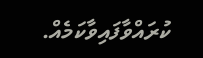ކުރައްވާފައިވާކަމެއް.